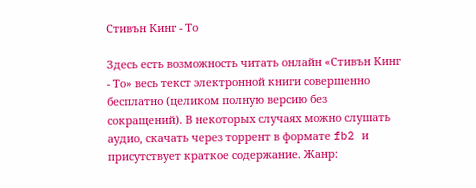Стивън Кинг - То

Здесь есть возможность читать онлайн «Стивън Кинг - То» весь текст электронной книги совершенно бесплатно (целиком полную версию без сокращений). В некоторых случаях можно слушать аудио, скачать через торрент в формате fb2 и присутствует краткое содержание. Жанр: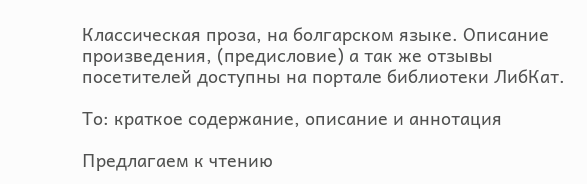Классическая проза, на болгарском языке. Описание произведения, (предисловие) а так же отзывы посетителей доступны на портале библиотеки ЛибКат.

То: краткое содержание, описание и аннотация

Предлагаем к чтению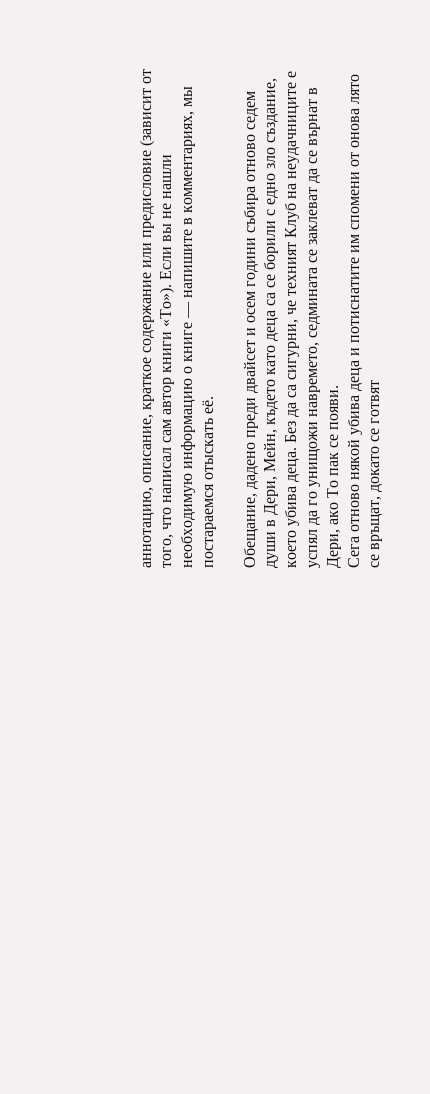аннотацию, описание, краткое содержание или предисловие (зависит от того, что написал сам автор книги «То»). Если вы не нашли необходимую информацию о книге — напишите в комментариях, мы постараемся отыскать её.

Обещание, дадено преди двайсет и осем години събира отново седем души в Дери, Мейн, където като деца са се борили с едно зло създание, което убива деца. Без да са сигурни, че техният Клуб на неудачниците е успял да го унищожи навремето, седмината се заклеват да се върнат в Дери, ако То пак се появи.
Сега отново някой убива деца и потиснатите им спомени от онова лято се връщат, докато се готвят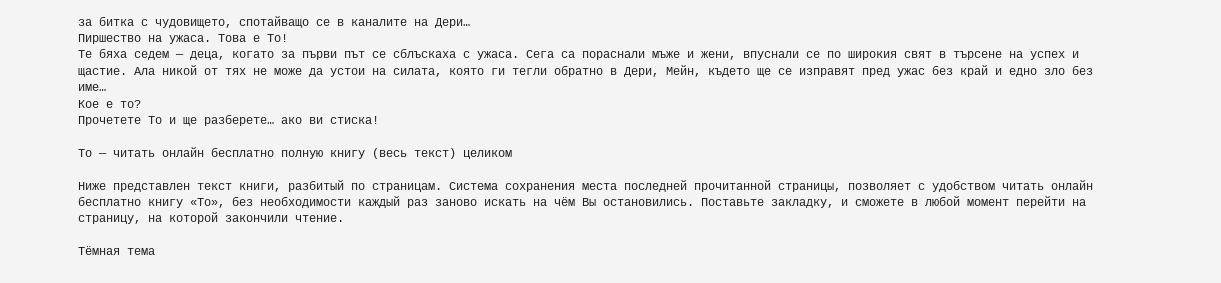за битка с чудовището, спотайващо се в каналите на Дери…
Пиршество на ужаса. Това е То!
Те бяха седем — деца, когато за първи път се сблъскаха с ужаса. Сега са пораснали мъже и жени, впуснали се по широкия свят в търсене на успех и щастие. Ала никой от тях не може да устои на силата, която ги тегли обратно в Дери, Мейн, където ще се изправят пред ужас без край и едно зло без име…
Кое е то?
Прочетете То и ще разберете… ако ви стиска!

То — читать онлайн бесплатно полную книгу (весь текст) целиком

Ниже представлен текст книги, разбитый по страницам. Система сохранения места последней прочитанной страницы, позволяет с удобством читать онлайн бесплатно книгу «То», без необходимости каждый раз заново искать на чём Вы остановились. Поставьте закладку, и сможете в любой момент перейти на страницу, на которой закончили чтение.

Тёмная тема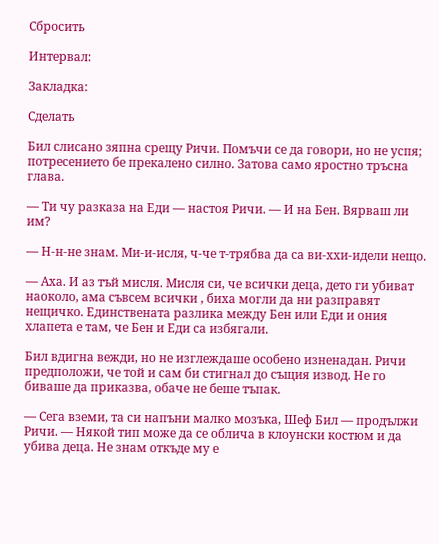Сбросить

Интервал:

Закладка:

Сделать

Бил слисано зяпна срещу Ричи. Помъчи се да говори, но не успя; потресението бе прекалено силно. Затова само яростно тръсна глава.

— Ти чу разказа на Еди — настоя Ричи. — И на Бен. Вярваш ли им?

— Н-н-не знам. Ми-и-исля, ч-че т-трябва да са ви-ххи-идели нещо.

— Аха. И аз тъй мисля. Мисля си, че всички деца, дето ги убиват наоколо, ама съвсем всички , биха могли да ни разправят нещичко. Единствената разлика между Бен или Еди и ония хлапета е там, че Бен и Еди са избягали.

Бил вдигна вежди, но не изглеждаше особено изненадан. Ричи предположи, че той и сам би стигнал до същия извод. Не го биваше да приказва, обаче не беше тъпак.

— Сега вземи, та си напъни малко мозъка, Шеф Бил — продължи Ричи. — Някой тип може да се облича в клоунски костюм и да убива деца. Не знам откъде му е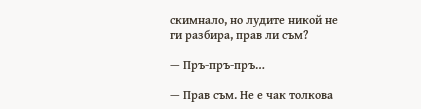скимнало, но лудите никой не ги разбира, прав ли съм?

— Пръ-пръ-пръ…

— Прав съм. Не е чак толкова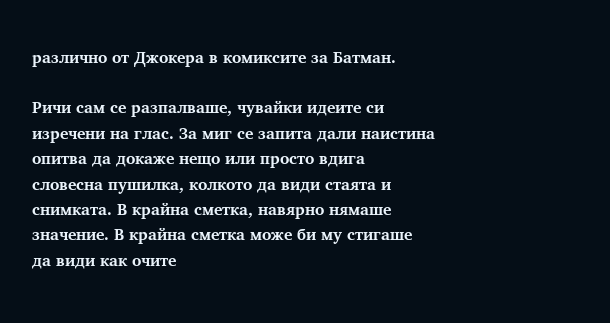различно от Джокера в комиксите за Батман.

Ричи сам се разпалваше, чувайки идеите си изречени на глас. За миг се запита дали наистина опитва да докаже нещо или просто вдига словесна пушилка, колкото да види стаята и снимката. В крайна сметка, навярно нямаше значение. В крайна сметка може би му стигаше да види как очите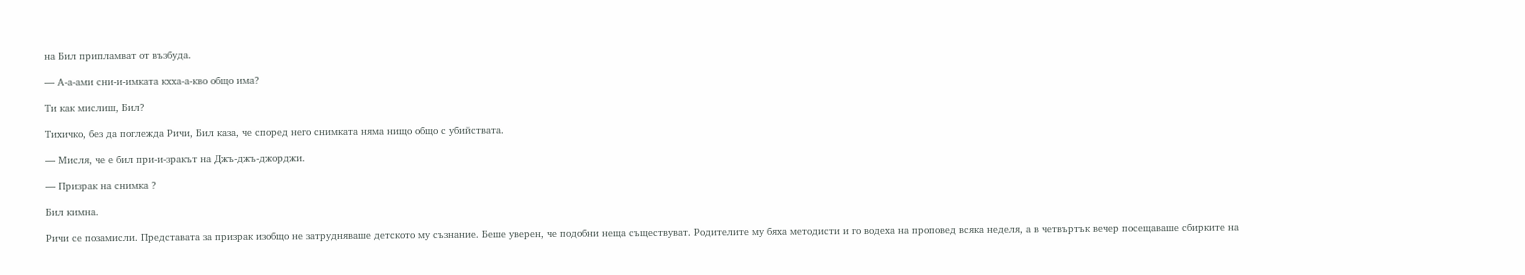на Бил припламват от възбуда.

— А-а-ами сни-и-имката кхха-а-кво общо има?

Ти как мислиш, Бил?

Тихичко, без да поглежда Ричи, Бил каза, че според него снимката няма нищо общо с убийствата.

— Мисля, че е бил при-и-зракът на Джъ-джъ-джорджи.

— Призрак на снимка ?

Бил кимна.

Ричи се позамисли. Представата за призрак изобщо не затрудняваше детското му съзнание. Беше уверен, че подобни неща съществуват. Родителите му бяха методисти и го водеха на проповед всяка неделя, а в четвъртък вечер посещаваше сбирките на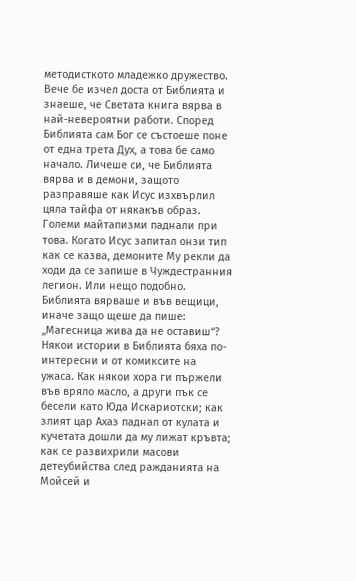методисткото младежко дружество. Вече бе изчел доста от Библията и знаеше, че Светата книга вярва в най-невероятни работи. Според Библията сам Бог се състоеше поне от една трета Дух, а това бе само начало. Личеше си, че Библията вярва и в демони, защото разправяше как Исус изхвърлил цяла тайфа от някакъв образ. Големи майтапизми паднали при това. Когато Исус запитал онзи тип как се казва, демоните Му рекли да ходи да се запише в Чуждестранния легион. Или нещо подобно. Библията вярваше и във вещици, иначе защо щеше да пише: „Магесница жива да не оставиш“? Някои истории в Библията бяха по-интересни и от комиксите на ужаса. Как някои хора ги пържели във вряло масло, а други пък се бесели като Юда Искариотски; как злият цар Ахаз паднал от кулата и кучетата дошли да му лижат кръвта; как се развихрили масови детеубийства след ражданията на Мойсей и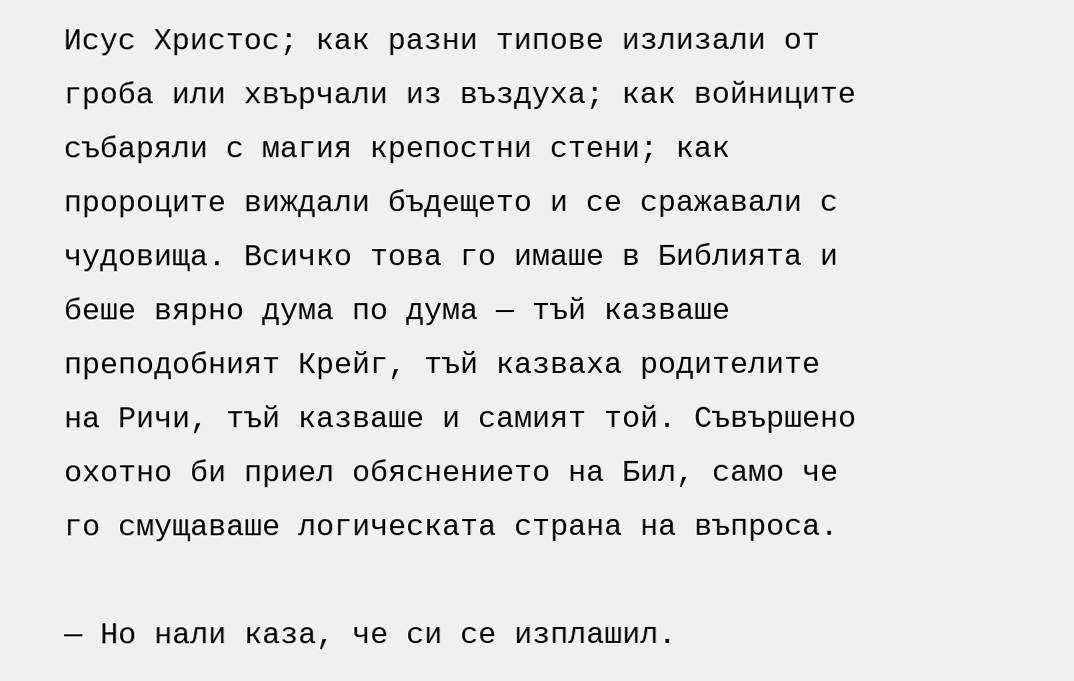Исус Христос; как разни типове излизали от гроба или хвърчали из въздуха; как войниците събаряли с магия крепостни стени; как пророците виждали бъдещето и се сражавали с чудовища. Всичко това го имаше в Библията и беше вярно дума по дума — тъй казваше преподобният Крейг, тъй казваха родителите на Ричи, тъй казваше и самият той. Съвършено охотно би приел обяснението на Бил, само че го смущаваше логическата страна на въпроса.

— Но нали каза, че си се изплашил.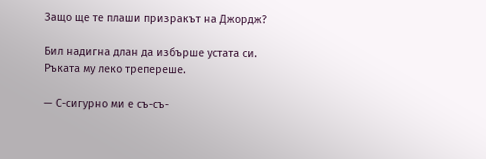Защо ще те плаши призракът на Джордж?

Бил надигна длан да избърше устата си. Ръката му леко трепереше.

— С-сигурно ми е съ-съ-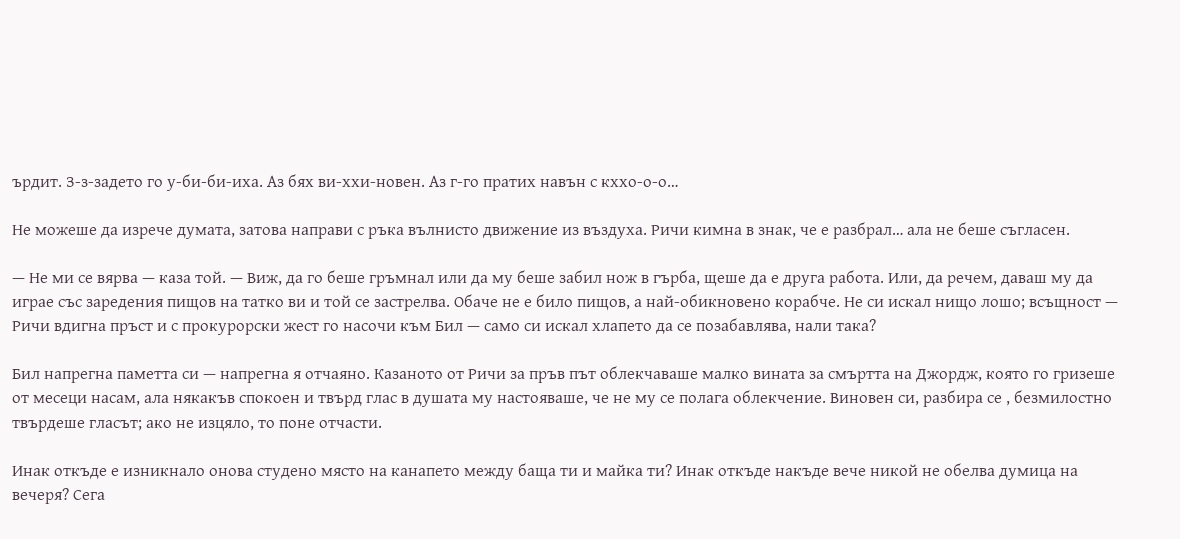ърдит. З-з-задето го у-би-би-иха. Аз бях ви-ххи-новен. Аз г-го пратих навън с кххо-о-о…

Не можеше да изрече думата, затова направи с ръка вълнисто движение из въздуха. Ричи кимна в знак, че е разбрал… ала не беше съгласен.

— Не ми се вярва — каза той. — Виж, да го беше гръмнал или да му беше забил нож в гърба, щеше да е друга работа. Или, да речем, даваш му да играе със заредения пищов на татко ви и той се застрелва. Обаче не е било пищов, а най-обикновено корабче. Не си искал нищо лошо; всъщност — Ричи вдигна пръст и с прокурорски жест го насочи към Бил — само си искал хлапето да се позабавлява, нали така?

Бил напрегна паметта си — напрегна я отчаяно. Казаното от Ричи за пръв път облекчаваше малко вината за смъртта на Джордж, която го гризеше от месеци насам, ала някакъв спокоен и твърд глас в душата му настояваше, че не му се полага облекчение. Виновен си, разбира се , безмилостно твърдеше гласът; ако не изцяло, то поне отчасти.

Инак откъде е изникнало онова студено място на канапето между баща ти и майка ти? Инак откъде накъде вече никой не обелва думица на вечеря? Сега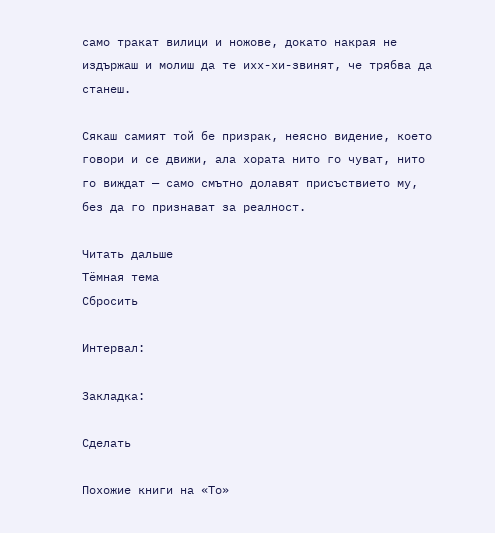само тракат вилици и ножове, докато накрая не издържаш и молиш да те ихх-хи-звинят, че трябва да станеш.

Сякаш самият той бе призрак, неясно видение, което говори и се движи, ала хората нито го чуват, нито го виждат — само смътно долавят присъствието му, без да го признават за реалност.

Читать дальше
Тёмная тема
Сбросить

Интервал:

Закладка:

Сделать

Похожие книги на «То»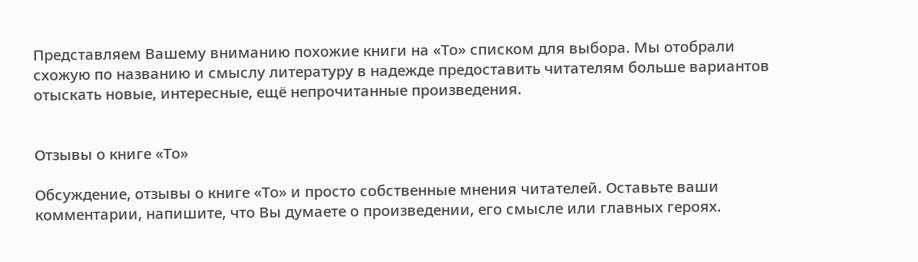Представляем Вашему вниманию похожие книги на «То» списком для выбора. Мы отобрали схожую по названию и смыслу литературу в надежде предоставить читателям больше вариантов отыскать новые, интересные, ещё непрочитанные произведения.


Отзывы о книге «То»

Обсуждение, отзывы о книге «То» и просто собственные мнения читателей. Оставьте ваши комментарии, напишите, что Вы думаете о произведении, его смысле или главных героях.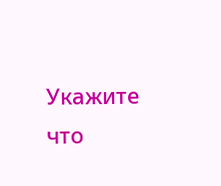Укажите что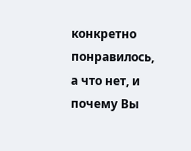конкретно понравилось, а что нет, и почему Вы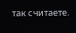так считаете.